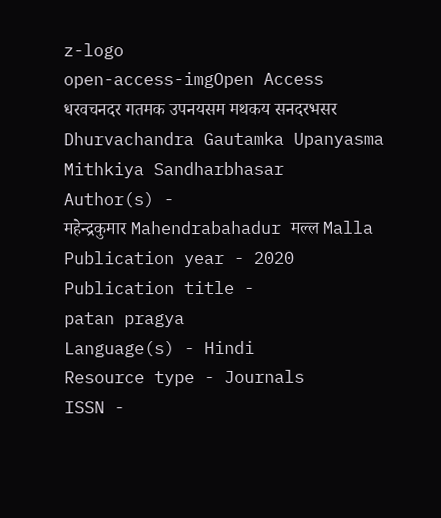z-logo
open-access-imgOpen Access
धरवचनदर गतमक उपनयसम मथकय सनदरभसर Dhurvachandra Gautamka Upanyasma Mithkiya Sandharbhasar
Author(s) -
महेन्द्रकुमार Mahendrabahadur मल्ल Malla
Publication year - 2020
Publication title -
patan pragya
Language(s) - Hindi
Resource type - Journals
ISSN -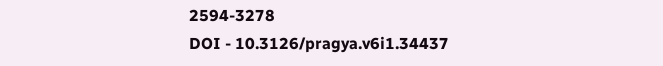2594-3278
DOI - 10.3126/pragya.v6i1.34437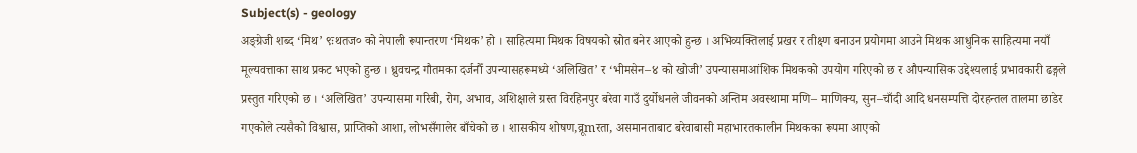Subject(s) - geology
अङ्ग्रेजी शब्द ‘मिथ’ ९ःथतज० को नेपाली रूपान्तरण ‘मिथक’ हो । साहित्यमा मिथक विषयको स्रोत बनेर आएको हुन्छ । अभिव्यक्तिलाई प्रखर र तीक्ष्ण बनाउन प्रयोगमा आउने मिथक आधुनिक साहित्यमा नयाँ मूल्यवत्ताका साथ प्रकट भएको हुन्छ । ध्रुवचन्द्र गौतमका दर्जनौँ उपन्यासहरूमध्ये ‘अलिखित’ र ‘भीमसेन–४ को खोजी’ उपन्यासमाआंशिक मिथकको उपयोग गरिएको छ र औपन्यासिक उद्देश्यलाई प्रभावकारी ढङ्गले प्रस्तुत गरिएको छ । ‘अलिखित’ उपन्यासमा गरिबी, रोग, अभाव, अशिक्षाले ग्रस्त विरहिनपुर बरेवा गाउँ दुर्योधनले जीवनको अन्तिम अवस्थामा मणि– माणिक्य, सुन–चाँदी आदि धनसम्पत्ति दोरहन्तल तालमा छाडेर गएकोले त्यसैको विश्वास, प्राप्तिको आशा, लोभसँगालेर बाँचेको छ । शासकीय शोषण,व्रूmरता, असमानताबाट बरेवाबासी महाभारतकालीन मिथकका रूपमा आएको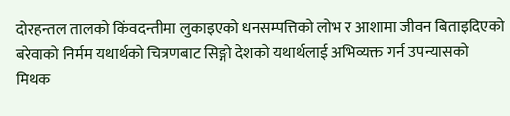दोरहन्तल तालको किंवदन्तीमा लुकाइएको धनसम्पत्तिको लोभ र आशामा जीवन बिताइदिएको बरेवाको निर्मम यथार्थको चित्रणबाट सिङ्गो देशको यथार्थलाई अभिव्यक्त गर्न उपन्यासको मिथक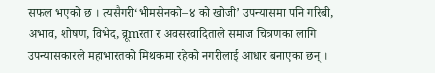सफल भएको छ । त्यसैगरी‘भीमसेनको–४ को खोजी’ उपन्यासमा पनि गरिबी, अभाव, शोषण, विभेद, व्रूmरता र अवसरवादिताले समाज चित्रणका लागि उपन्यासकारले महाभारतको मिथकमा रहेको नगरीलाई आधार बनाएका छन् ।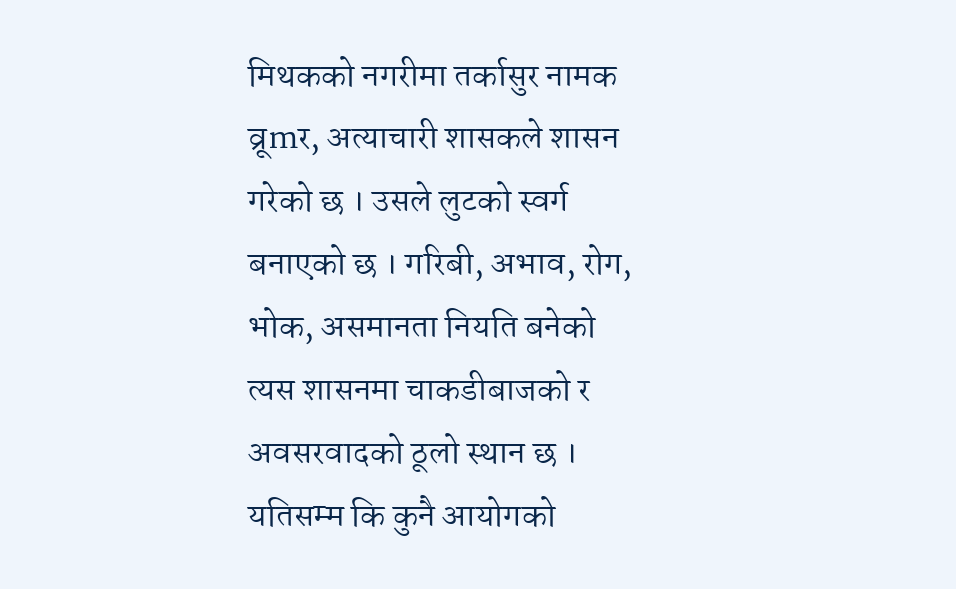मिथकको नगरीमा तर्कासुर नामक व्रूmर, अत्याचारी शासकले शासन गरेको छ । उसले लुटको स्वर्ग बनाएको छ । गरिबी, अभाव, रोग, भोक, असमानता नियति बनेको त्यस शासनमा चाकडीबाजको र अवसरवादको ठूलो स्थान छ । यतिसम्म कि कुनै आयोगको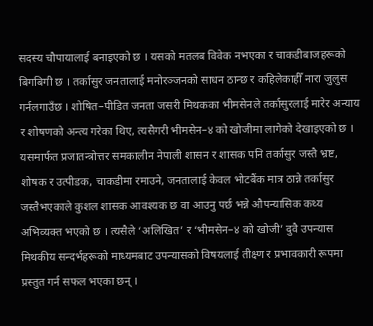सदस्य चौपायालाई बनाइएको छ । यसको मतलब विवेक नभएका र चाकडीबाजहरूको बिगबिगी छ । तर्कासुर जनतालाई मनोरञ्जनको साधन ठान्छ र कहिलेकाहीँ नारा जुलुस गर्नलगाउँछ । शोषित–पीडित जनता जसरी मिथकका भीमसेनले तर्कासुरलाई मारेर अन्याय र शोषणको अन्त्य गरेका थिए, त्यसैगरी भीमसेन–४ को खोजीमा लागेको देखाइएको छ । यसमार्फत प्रजातन्त्रोत्तर समकालीन नेपाली शासन र शासक पनि तर्कासुर जस्तै भ्रष्ट, शोषक र उत्पीडक, चाकडीमा रमाउने, जनतालाई केवल भोटबैंक मात्र ठान्ने तर्कासुर जस्तैभएकाले कुशल शासक आवश्यक छ वा आउनु पर्छ भन्ने औपन्यासिक कथ्य अभिव्यक्त भएको छ । त्यसैले ‘अलिखित’ र ‘भीमसेन–४ को खोजी’ दुवै उपन्यास मिथकीय सन्दर्भहरूको माध्यमबाट उपन्यासको विषयलाई तीक्ष्ण र प्रभावकारी रूपमा प्रस्तुत गर्न सफल भएका छन् ।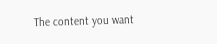The content you want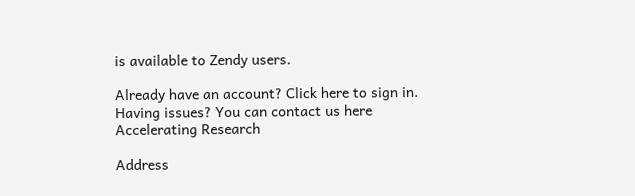is available to Zendy users.

Already have an account? Click here to sign in.
Having issues? You can contact us here
Accelerating Research

Address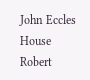John Eccles House
Robert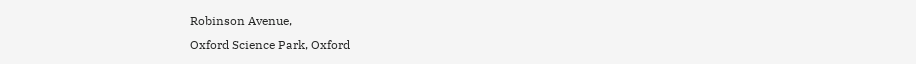Robinson Avenue,
Oxford Science Park, Oxford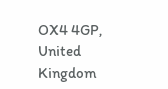OX4 4GP, United Kingdom